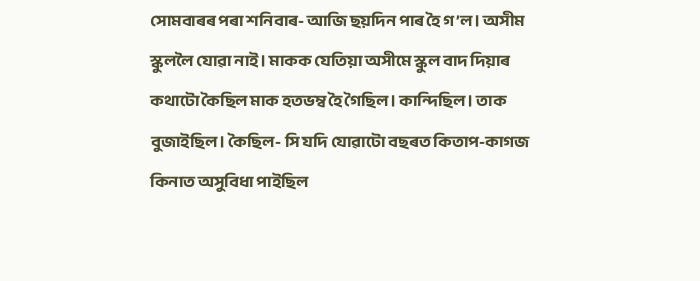সোমবাৰৰ পৰা শনিবাৰ- আজি ছয়দিন পাৰ হৈ গ’ল। অসীম স্কুললৈ যোৱা নাই। মাকক যেতিয়া অসীমে স্কুল বাদ দিয়াৰ কথাটো কৈছিল মাক হতভম্ব হৈ গৈছিল। কান্দিছিল। তাক বুজাইছিল। কৈছিল- সি যদি যোৱাটো বছৰত কিতাপ-কাগজ কিনাত অসুবিধা পাইছিল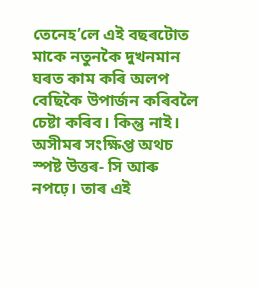তেনেহ’লে এই বছৰটোত মাকে নতুনকৈ দুখনমান ঘৰত কাম কৰি অলপ বেছিকৈ উপার্জন কৰিবলৈ চেষ্টা কৰিব। কিন্তু নাই। অসীমৰ সংক্ষিপ্ত অথচ স্পষ্ট উত্তৰ- সি আৰু নপঢ়ে। তাৰ এই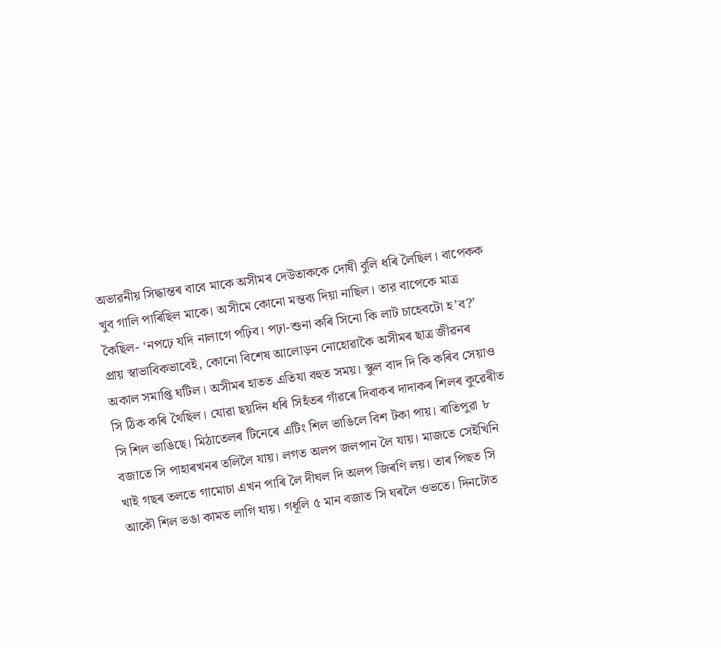অভাৱনীয় সিদ্ধান্তৰ বাবে মাকে অসীমৰ দেউতাককে দোষী বুলি ধৰি লৈছিল। বাপেকক খুব গালি পাৰিছিল মাকে। অসীমে কোনো মন্তব্য দিয়া নাছিল। তার বাপেকে মাত্র কৈছিল- ‘নপঢ়ে যদি নালাগে পঢ়িব। পঢ়া-শুনা কৰি সিনো কি লাট চাহেবটো হ’ব?’ প্রায় স্বাভাবিকভাবেই, কোনো বিশেষ আলোড়ন নোহোৱাকৈ অসীমৰ ছাত্ৰ জীৱনৰ অকাল সমাপ্তি ঘটিল। অসীমৰ হাতত এতিযা বহুত সময়। স্কুল বাদ দি কি কৰিব সেয়াও সি ঠিক কৰি থৈছিল। যোৱা ছয়দিন ধৰি সিহঁতৰ গাঁৱৰে দিবাকৰ দাদাকৰ শিলৰ কুৱেৰীত সি শিল ভাঙিছে। মিঠাতেলৰ টিনেৰে এটিং শিল ভাঙিলে বিশ টকা পায়। ৰাতিপুৱা ৮ বজাতে সি পাহাৰখনৰ তলিলৈ যায়। লগত অলপ জলপান লৈ যায়। মাজতে সেইখিনি খাই গছৰ তলতে গামোচা এখন পাৰি লৈ দীঘল দি অলপ জিৰণি লয়। তাৰ পিছত সি আকৌ শিল ভঙা কামত লাগি যায়। গধূলি ৫ মান বজাত সি ঘৰলৈ ওভতে। দিনটোত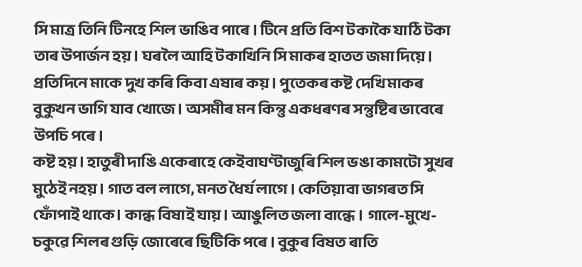সি মাত্র তিনি টিনহে শিল ভাঙিব পাৰে। টিনে প্রতি বিশ টকাকৈ যাঠি টকা তাৰ উপাৰ্জন হয়। ঘৰলৈ আহি টকাখিনি সি মাকৰ হাতত জমা দিয়ে। প্রতিদিনে মাকে দুখ কৰি কিবা এষাৰ কয়। পুতেকৰ কষ্ট দেখি মাকৰ বুকুখন ভাগি যাব খোজে। অসমীৰ মন কিন্তু একধৰণৰ সন্তুষ্টিৰ ভাবেৰে উপচি পৰে।
কষ্ট হয়। হাতুৰী দাঙি একেৰাহে কেইবাঘণ্টাজুৰি শিল ভঙা কামটো সুখৰ মুঠেই নহয়। গাত বল লাগে, মনত ধৈর্য লাগে। কেতিয়াবা ভাগৰত সি ফোঁপাই থাকে। কান্ধ বিষাই যায়। আঙুলিত জলা বান্ধে। গালে-মুখে-চকুৱে শিলৰ গুড়ি জোৰেৰে ছিটিকি পৰে। বুকুৰ বিষত ৰাতি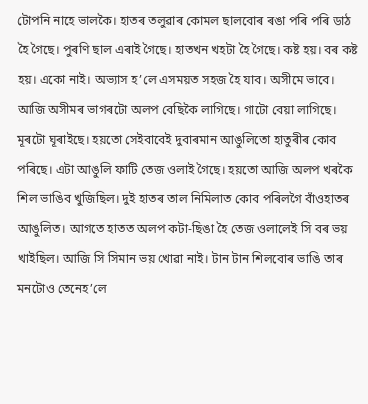টোপনি নাহে ভালকৈ। হাতৰ তলুৱাৰ কোমল ছালবোৰ ৰঙা পৰি পৰি ডাঠ হৈ গৈছে। পুৰণি ছাল এৰাই গৈছে। হাতখন খহটা হৈ গৈছে। কষ্ট হয়। বৰ কষ্ট হয়। একো নাই। অভ্যাস হ’লে এসময়ত সহজ হৈ যাব। অসীমে ভাবে।
আজি অসীমৰ ভাগৰটো অলপ বেছিকৈ লাগিছে। গাটো বেয়া লাগিছে। মূৰটো ঘূৰাইছে। হয়তো সেইবাবেই দুবাৰমান আঙুলিতো হাতুৰীৰ কোব পৰিছে। এটা আঙুলি ফাটি তেজ ওলাই গৈছে। হয়তো আজি অলপ খৰকৈ শিল ভাঙিব খুজিছিল। দুই হাতৰ তাল নিমিলাত কোব পৰিলগৈ বাঁওহাতৰ আঙুলিত। আগতে হাতত অলপ কটা-ছিঙা হৈ তেজ ওলালেই সি বৰ ভয় খাইছিল। আজি সি সিমান ভয় খোৱা নাই। টান টান শিলবোৰ ভাঙি তাৰ মনটোও তেনেহ’লে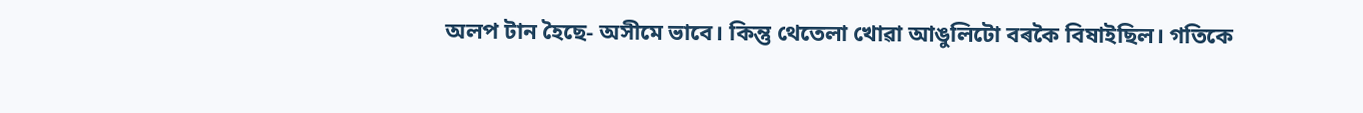অলপ টান হৈছে- অসীমে ভাবে। কিন্তু থেতেলা খোৱা আঙুলিটো বৰকৈ বিষাইছিল। গতিকে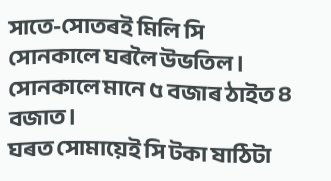সাতে-সোতৰই মিলি সি সোনকালে ঘৰলৈ উভতিল। সোনকালে মানে ৫ বজাৰ ঠাইত ৪ বজাত।
ঘৰত সোমায়েই সি টকা ষাঠিটা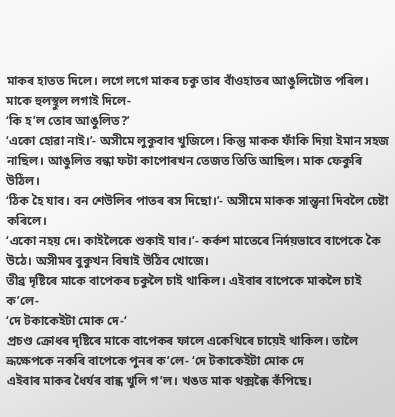মাকৰ হাতত দিলে। লগে লগে মাকৰ চকু তাৰ বাঁওহাতৰ আঙুলিটোত পৰিল। মাকে হুলস্থুল লগাই দিলে-
‘কি হ’ল তোৰ আঙুলিত?’
‘একো হোৱা নাই।’- অসীমে লুকুবাব খুজিলে। কিন্তু মাকক ফাঁকি দিয়া ইমান সহজ নাছিল। আঙুলিত বন্ধা ফটা কাপোৰখন তেজত তিতি আছিল। মাক ফেকুৰি উঠিল।
‘ঠিক হৈ যাব। বন শেউলিৰ পাতৰ ৰস দিছো।’- অসীমে মাকক সান্ত্বনা দিবলৈ চেষ্টা কৰিলে।
‘একো নহয় দে। কাইলৈকে শুকাই যাব।’- কর্কশ মাতেৰে নির্দয়ভাবে বাপেকে কৈ উঠে। অসীমৰ বুকুখন বিষাই উঠিব খোজে।
তীব্র দৃষ্টিৰে মাকে বাপেকৰ চকুলৈ চাই থাকিল। এইবাৰ বাপেকে মাকলৈ চাই ক’লে-
‘দে টকাকেইটা মোক দে-‘
প্রচণ্ড ক্ৰোধৰ দৃষ্টিৰে মাকে বাপেকৰ ফালে একেথিৰে চায়েই থাকিল। তালৈ ভ্রূক্ষেপকে নকৰি বাপেকে পুনৰ ক’লে- ‘দে টকাকেইটা মোক দে
এইবাৰ মাকৰ ধৈৰ্যৰ বান্ধ খুলি গ’ল। খঙত মাক থক্সক্কৈ কঁপিছে।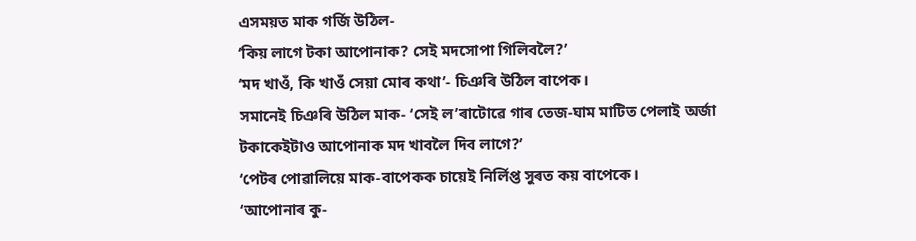এসময়ত মাক গর্জি উঠিল-
‘কিয় লাগে টকা আপোনাক? সেই মদসোপা গিলিবলৈ?’
‘মদ খাওঁ, কি খাওঁ সেয়া মোৰ কথা’- চিঞৰি উঠিল বাপেক।
সমানেই চিঞৰি উঠিল মাক- ‘সেই ল’ৰাটোৱে গাৰ তেজ-ঘাম মাটিত পেলাই অর্জা টকাকেইটাও আপোনাক মদ খাবলৈ দিব লাগে?’
‘পেটৰ পোৱালিয়ে মাক-বাপেকক চায়েই নির্লিপ্ত সুৰত কয় বাপেকে।
‘আপোনাৰ কু-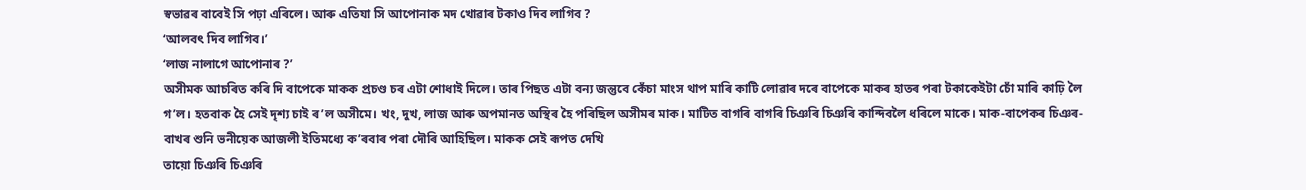স্বভাৱৰ বাবেই সি পঢ়া এৰিলে। আৰু এতিযা সি আপোনাক মদ খোৱাৰ টকাও দিব লাগিব ?
‘আলবৎ দিব লাগিব।’
‘লাজ নালাগে আপোনাৰ ?’
অসীমক আচৰিত কৰি দি বাপেকে মাকক প্রচণ্ড চৰ এটা শোধাই দিলে। তাৰ পিছত এটা বন্য জন্তুবে কেঁচা মাংস থাপ মাৰি কাটি লোৱাৰ দৰে বাপেকে মাকৰ হাতৰ পৰা টকাকেইটা চোঁ মাৰি কাঢ়ি লৈ গ’ল। হতবাক হৈ সেই দৃশ্য চাই ৰ’ল অসীমে। খং, দুখ, লাজ আৰু অপমানত অস্থিৰ হৈ পৰিছিল অসীমৰ মাক। মাটিত বাগৰি বাগৰি চিঞৰি চিঞৰি কান্দিবলৈ ধৰিলে মাকে। মাক-বাপেকৰ চিঞৰ-বাখৰ শুনি ভনীয়েক আজলী ইতিমধ্যে ক’ৰবাৰ পৰা দৌৰি আহিছিল। মাকক সেই ৰূপত দেখি
তায়ো চিঞৰি চিঞৰি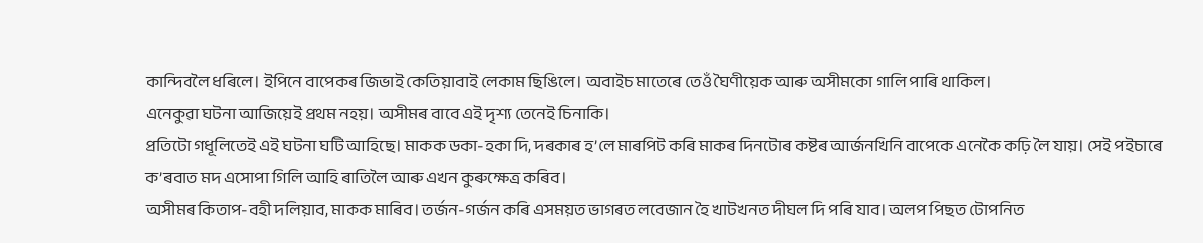কান্দিবলৈ ধৰিলে। ইপিনে বাপেকৰ জিভাই কেতিয়াবাই লেকাম ছিঙিলে। অবাইচ মাতেৰে তেওঁ ঘৈণীয়েক আৰু অসীমকো গালি পাৰি থাকিল।
এনেকুৱা ঘটনা আজিয়েই প্রথম নহয়। অসীমৰ বাবে এই দৃশ্য তেনেই চিনাকি।
প্রতিটো গধূলিতেই এই ঘটনা ঘটি আহিছে। মাকক ডকা-হকা দি, দৰকাৰ হ’লে মাৰপিট কৰি মাকৰ দিনটোৰ কষ্টৰ আৰ্জনখিনি বাপেকে এনেকৈ কঢ়ি লৈ যায়। সেই পইচাৰে ক’ৰবাত মদ এসোপা গিলি আহি ৰাতিলৈ আৰু এখন কুৰুক্ষেত্ৰ কৰিব।
অসীমৰ কিতাপ-বহী দলিয়াব, মাকক মাৰিব। তর্জন-গর্জন কৰি এসময়ত ভাগৰত লবেজান হৈ খাটখনত দীঘল দি পৰি যাব। অলপ পিছত টোপনিত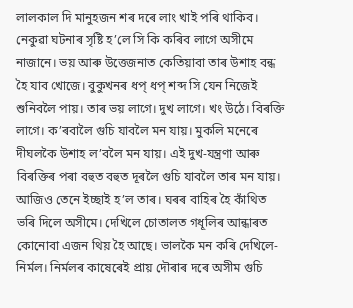লালকাল দি মানুহজন শৰ দৰে লাং খাই পৰি থাকিব। নেকুৱা ঘটনাৰ সৃষ্টি হ’লে সি কি কৰিব লাগে অসীমে নাজানে। ভয় আৰু উত্তেজনাত কেতিয়াবা তাৰ উশাহ বন্ধ হৈ যাব খোজে। বুকুখনৰ ধপ্ ধপ্ শব্দ সি যেন নিজেই শুনিবলৈ পায়। তাৰ ভয় লাগে। দুখ লাগে। খং উঠে। বিৰক্তি লাগে। ক’ৰবালৈ গুচি যাবলৈ মন যায়। মুকলি মনেৰে দীঘলকৈ উশাহ ল’বলৈ মন যায়। এই দুখ-যন্ত্রণা আৰু বিৰক্তিৰ পৰা বহুত বহুত দূৰলৈ গুচি যাবলৈ তাৰ মন যায়। আজিও তেনে ইচ্ছাই হ’ল তাৰ। ঘৰৰ বাহিৰ হৈ কাঁথিত ভৰি দিলে অসীমে। দেখিলে চোতালত গধূলিৰ আন্ধাৰত কোনোবা এজন থিয় হৈ আছে। ভালকৈ মন কৰি দেখিলে- নির্মল। নিৰ্মলৰ কাষেৰেই প্রায় দৌৰাৰ দৰে অসীম গুচি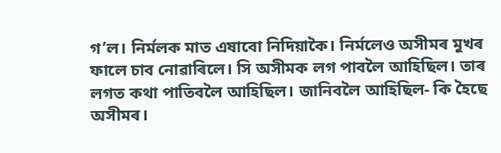গ’ল। নির্মলক মাত এষাবো নিদিয়াকৈ। নির্মলেও অসীমৰ মুখৰ ফালে চাব নোৱাৰিলে। সি অসীমক লগ পাবলৈ আহিছিল। তাৰ লগত কথা পাতিবলৈ আহিছিল। জানিবলৈ আহিছিল- কি হৈছে অসীমৰ।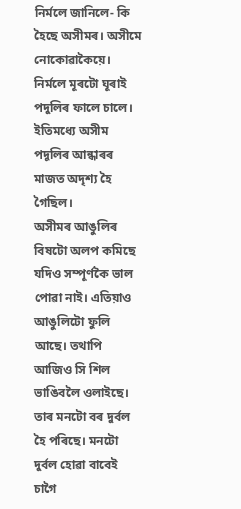নির্মলে জানিলে- কি হৈছে অসীমৰ। অসীমে নোকোৱাকৈয়ে। নির্মলে মূৰটো ঘূৰাই পদুলিৰ ফালে চালে। ইতিমধ্যে অসীম পদূলিৰ আন্ধাৰৰ মাজত অদৃশ্য হৈ গৈছিল।
অসীমৰ আঙুলিৰ বিষটো অলপ কমিছে যদিও সম্পূর্ণকৈ ভাল পোৱা নাই। এতিয়াও আঙুলিটো ফুলি আছে। তথাপি আজিও সি শিল ভাঙিবলৈ ওলাইছে। তাৰ মনটো বৰ দুৰ্বল হৈ পৰিছে। মনটো দুর্বল হোৱা বাবেই চাগৈ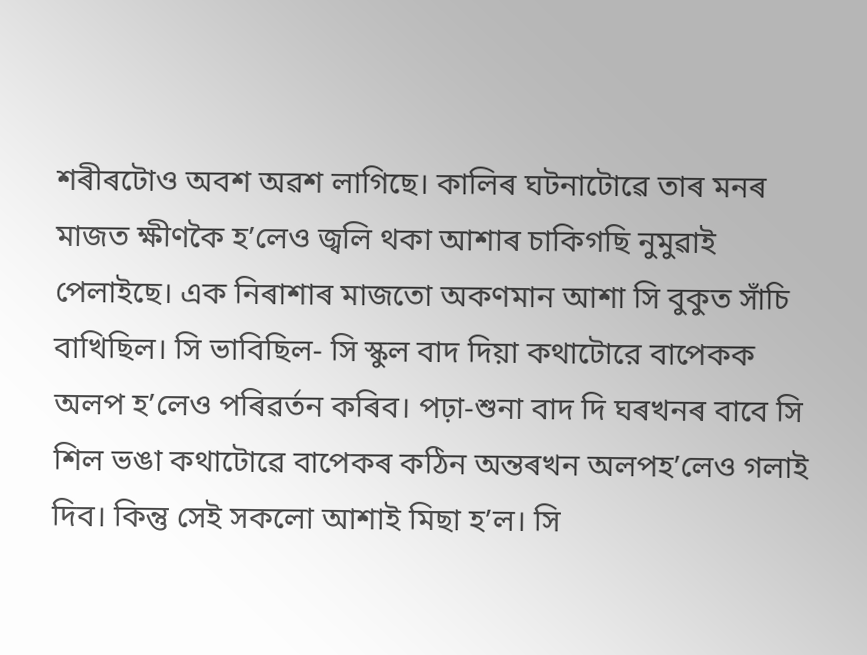শৰীৰটোও অবশ অৱশ লাগিছে। কালিৰ ঘটনাটোৱে তাৰ মনৰ মাজত ক্ষীণকৈ হ’লেও জ্বলি থকা আশাৰ চাকিগছি নুমুৱাই পেলাইছে। এক নিৰাশাৰ মাজতো অকণমান আশা সি বুকুত সাঁচি বাখিছিল। সি ভাবিছিল- সি স্কুল বাদ দিয়া কথাটোরে বাপেকক অলপ হ’লেও পৰিৱর্তন কৰিব। পঢ়া-শুনা বাদ দি ঘৰখনৰ বাবে সি শিল ভঙা কথাটোৱে বাপেকৰ কঠিন অন্তৰখন অলপহ’লেও গলাই দিব। কিন্তু সেই সকলো আশাই মিছা হ’ল। সি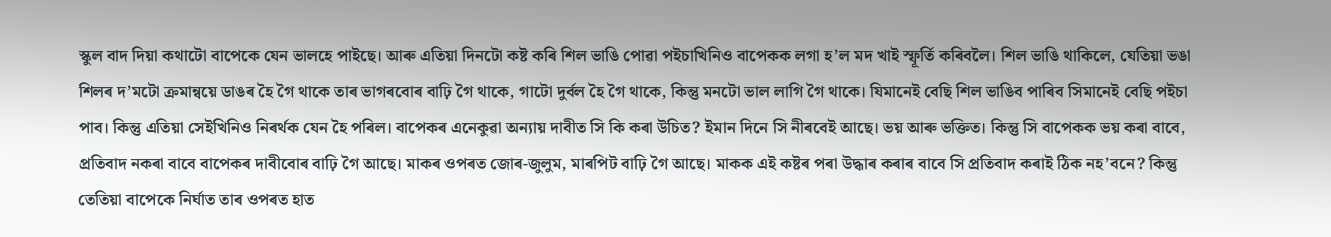স্কুল বাদ দিয়া কথাটো বাপেকে যেন ভালহে পাইছে। আৰু এতিয়া দিনটো কষ্ট কৰি শিল ভাঙি পোৱা পইচাখিনিও বাপেকক লগা হ’ল মদ খাই স্ফূৰ্তি কৰিবলৈ। শিল ভাঙি থাকিলে, যেতিয়া ভঙা শিলৰ দ’মটো ক্রমান্বয়ে ডাঙৰ হৈ গৈ থাকে তাৰ ভাগৰবোৰ বাঢ়ি গৈ থাকে, গাটো দুর্বল হৈ গৈ থাকে, কিন্তু মনটো ভাল লাগি গৈ থাকে। যিমানেই বেছি শিল ভাঙিব পাৰিব সিমানেই বেছি পইচা পাব। কিন্তু এতিয়া সেইখিনিও নিৰৰ্থক যেন হৈ পৰিল। বাপেকৰ এনেকুৱা অন্যায় দাবীত সি কি কৰা উচিত? ইমান দিনে সি নীৰবেই আছে। ভয় আৰু ভক্তিত। কিন্তু সি বাপেকক ভয় কৰা বাবে, প্রতিবাদ নকৰা বাবে বাপেকৰ দাবীবোৰ বাঢ়ি গৈ আছে। মাকৰ ওপৰত জোৰ-জুলুম, মাৰপিট বাঢ়ি গৈ আছে। মাকক এই কষ্টৰ পৰা উদ্ধাৰ কৰাৰ বাবে সি প্রতিবাদ কৰাই ঠিক নহ’বনে? কিন্তু তেতিয়া বাপেকে নির্ঘাত তাৰ ওপৰত হাত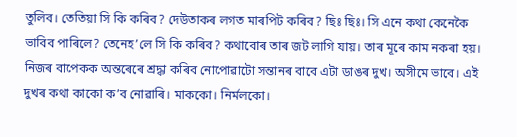তুলিব। তেতিয়া সি কি কৰিব? দেউতাকৰ লগত মাৰপিট কৰিব? ছিঃ ছিঃ। সি এনে কথা কেনেকৈ ভাবিব পাৰিলে? তেনেহ’লে সি কি কৰিব? কথাবোৰ তাৰ জট লাগি যায়। তাৰ মূৰে কাম নকৰা হয়। নিজৰ বাপেকক অন্তৰেৰে শ্রদ্ধা কৰিব নোপোৱাটো সন্তানৰ বাবে এটা ডাঙৰ দুখ। অসীমে ভাবে। এই দুখৰ কথা কাকো ক’ব নোৱাৰি। মাককো। নির্মলকো।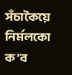সঁচাকৈয়ে নির্মলকো ক’ব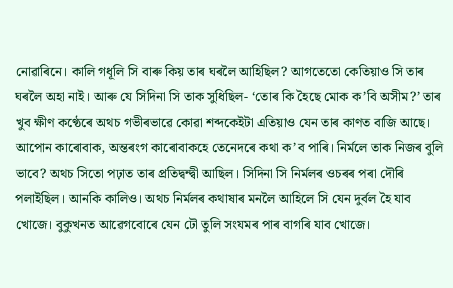নোৱাৰিনে। কালি গধূলি সি বাৰু কিয় তাৰ ঘৰলৈ আহিছিল? আগতেতো কেতিয়াও সি তাৰ ঘৰলৈ অহা নাই। আৰু যে সিদিনা সি তাক সুধিছিল- ‘তোৰ কি হৈছে মোক ক’বি অসীম?’ তাৰ খুব ক্ষীণ কণ্ঠেৰে অথচ গভীৰভাৱে কোৱা শব্দকেইটা এতিয়াও যেন তাৰ কাণত বাজি আছে। আপোন কাৰোবাক, অন্তৰংগ কাৰোবাকহে তেনেদৰে কথা ক’ব পাৰি। নির্মলে তাক নিজৰ বুলি ভাবে? অথচ সিতো পঢ়াত তাৰ প্ৰতিদ্বন্দ্বী আছিল। সিদিনা সি নির্মলৰ ওচৰৰ পৰা দৌৰি পলাইছিল। আনকি কালিও। অথচ নির্মলৰ কথাষাৰ মনলৈ আহিলে সি যেন দুর্বল হৈ যাব খোজে। বুকুখনত আৱেগবোৰে যেন ঢৌ তুলি সংযমৰ পাৰ বাগৰি যাব খোজে।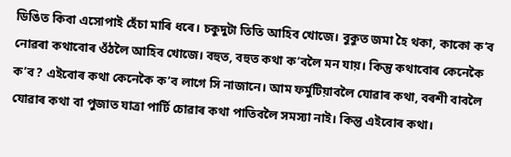ডিঙিত কিবা এসোপাই হেঁচা মাৰি ধৰে। চকুদুটা তিতি আহিব খোজে। বুকুত জমা হৈ থকা, কাকো ক’ব নোৱৰা কথাবোৰ ওঁঠলৈ আহিব খোজে। বহুত, বহুত কথা ক’বলৈ মন যায়। কিন্তু কথাবোৰ কেনেকৈ ক’ব? এইবোৰ কথা কেনেকৈ ক’ব লাগে সি নাজানে। আম ফর্মুটিয়াবলৈ যোৱাৰ কথা, বৰশী বাবলৈ যোৱাৰ কথা বা পুজাত যাত্রা পার্টি চোৱাৰ কথা পাতিবলৈ সমস্যা নাই। কিন্তু এইবোৰ কথা।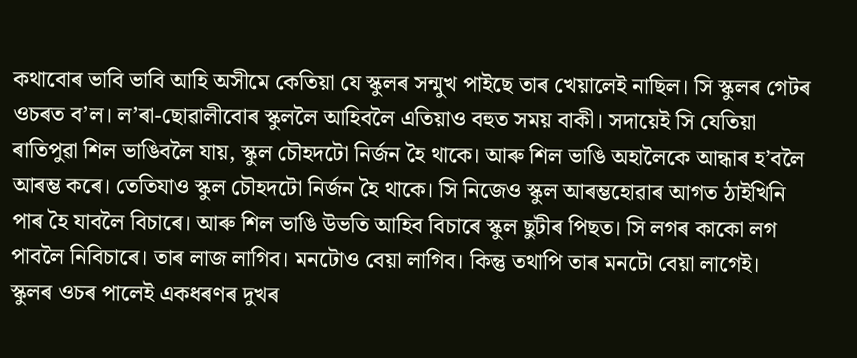কথাবোৰ ভাবি ভাবি আহি অসীমে কেতিয়া যে স্কুলৰ সন্মুখ পাইছে তাৰ খেয়ালেই নাছিল। সি স্কুলৰ গেটৰ ওচৰত ব’ল। ল’ৰা-ছোৱালীবোৰ স্কুললৈ আহিবলৈ এতিয়াও বহুত সময় বাকী। সদায়েই সি যেতিয়া ৰাতিপুৱা শিল ভাঙিবলৈ যায়, স্কুল চৌহদটো নির্জন হৈ থাকে। আৰু শিল ভাঙি অহালৈকে আন্ধাৰ হ’বলৈ আৰম্ভ কৰে। তেতিযাও স্কুল চৌহদটো নির্জন হৈ থাকে। সি নিজেও স্কুল আৰম্ভহোৱাৰ আগত ঠাইখিনি পাৰ হৈ যাবলৈ বিচাৰে। আৰু শিল ভাঙি উভতি আহিব বিচাৰে স্কুল ছুটীৰ পিছত। সি লগৰ কাকো লগ পাবলৈ নিবিচাৰে। তাৰ লাজ লাগিব। মনটোও বেয়া লাগিব। কিন্তু তথাপি তাৰ মনটো বেয়া লাগেই। স্কুলৰ ওচৰ পালেই একধৰণৰ দুখৰ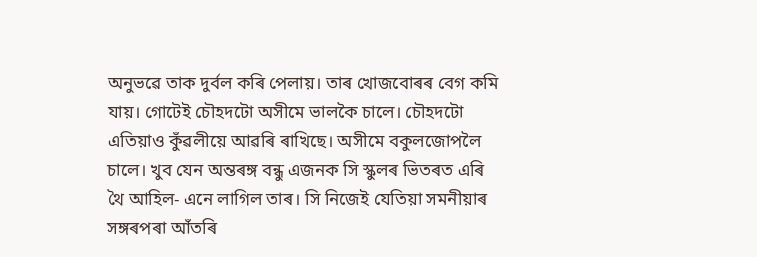অনুভৱে তাক দুর্বল কৰি পেলায়। তাৰ খোজবোৰৰ বেগ কমি যায়। গোটেই চৌহদটো অসীমে ভালকৈ চালে। চৌহদটো এতিয়াও কুঁৱলীয়ে আৱৰি ৰাখিছে। অসীমে বকুলজোপলৈ চালে। খুব যেন অন্তৰঙ্গ বন্ধু এজনক সি স্কুলৰ ভিতৰত এৰি থৈ আহিল- এনে লাগিল তাৰ। সি নিজেই যেতিয়া সমনীয়াৰ সঙ্গৰপৰা আঁতৰি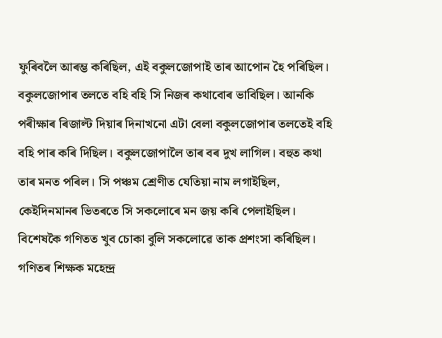ফুৰিবলৈ আৰম্ভ কৰিছিল, এই বকুলজোপাই তাৰ আপোন হৈ পৰিছিল। বকুলজোপাৰ তলতে বহি বহি সি নিজৰ কথাবোৰ ভাবিছিল। আনকি পৰীক্ষাৰ ৰিজাল্ট দিয়াৰ দিনাখনো এটা বেলা বকুলজোপাৰ তলতেই বহি বহি পাৰ কৰি দিছিল। বকুলজোপালৈ তাৰ বৰ দুখ লাগিল। বহুত কথা তাৰ মনত পৰিল। সি পঞ্চম শ্রেণীত যেতিয়া নাম লগাইছিল, কেইদিনমানৰ ভিতৰতে সি সকলোৰে মন জয় কৰি পেলাইছিল। বিশেষকৈ গণিতত খুব চোকা বুলি সকলোৱে তাক প্রশংসা কৰিছিল। গণিতৰ শিক্ষক মহেন্দ্ৰ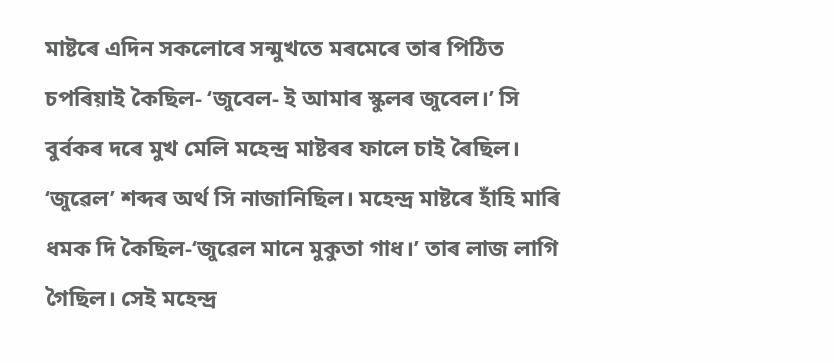মাষ্টৰে এদিন সকলোৰে সন্মুখতে মৰমেৰে তাৰ পিঠিত চপৰিয়াই কৈছিল- ‘জুবেল- ই আমাৰ স্কুলৰ জুবেল।’ সি বুৰ্বকৰ দৰে মুখ মেলি মহেন্দ্ৰ মাষ্টৰৰ ফালে চাই ৰৈছিল। ‘জুৱেল’ শব্দৰ অৰ্থ সি নাজানিছিল। মহেন্দ্র মাষ্টৰে হাঁহি মাৰি ধমক দি কৈছিল-‘জুৱেল মানে মুকুতা গাধ।’ তাৰ লাজ লাগি গৈছিল। সেই মহেন্দ্ৰ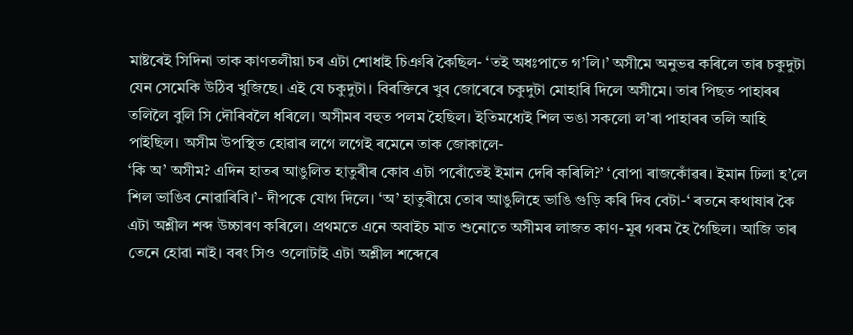মাষ্টৰেই সিদিনা তাক কাণতলীয়া চৰ এটা শোধাই চিঞৰি কৈছিল- ‘তই অধঃপাতে গ’লি।’ অসীমে অনুভৱ কৰিলে তাৰ চকুদুটা যেন সেমেকি উঠিব খুজিছে। এই যে চকুদুটা। বিৰক্তিৰে খুব জোৰেৰে চকুদুটা মোহাৰি দিলে অসীমে। তাৰ পিছত পাহাৰৰ তলিলৈ বুলি সি দৌৰিবলৈ ধৰিলে। অসীমৰ বহুত পলম হৈছিল। ইতিমধ্যেই শিল ভঙা সকলো ল’ৰা পাহাৰৰ তলি আহি পাইছিল। অসীম উপস্থিত হোৱাৰ লগে লগেই ৰমেনে তাক জোকালে-
‘কি অ’ অসীম? এদিন হাতৰ আঙুলিত হাতুৰীৰ কোব এটা পৰোঁতেই ইমান দেৰি কৰিলি?’ ‘বোপা ৰাজকোঁৱৰ। ইমান ঢিলা হ’লে শিল ভাঙিব নোৱাৰিবি।’- দীপকে যোগ দিলে। ‘অ’ হাতুৰীয়ে তোৰ আঙুলিহে ভাঙি গুড়ি কৰি দিব বেটা-‘ ৰতনে কথাষাৰ কৈ এটা অশ্লীল শব্দ উচ্চাৰণ কৰিলে। প্রথমতে এনে অবাইচ মাত শুনোতে অসীমৰ লাজত কাণ-মূৰ গৰম হৈ গৈছিল। আজি তাৰ তেনে হোৱা নাই। বৰং সিও ওলোটাই এটা অশ্লীল শব্দেৰে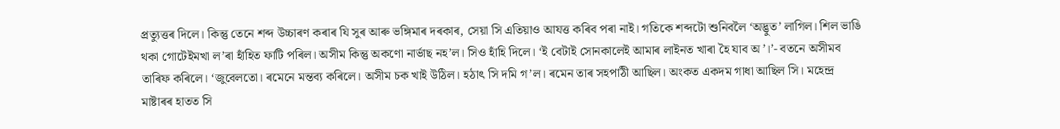প্ৰত্যুত্তৰ দিলে। কিন্তু তেনে শব্দ উচ্চাৰণ কৰাৰ যি সুৰ আৰু ভঙ্গিমাৰ দৰকাৰ, সেয়া সি এতিয়াও আযত্ত কৰিব পৰা নাই। গতিকে শব্দটো শুনিবলৈ ‘অদ্ভুত’ লাগিল। শিল ভাঙি থকা গোটেইমখা ল’ৰা হাঁহিত ফাটি পৰিল। অসীম কিন্তু অকণো নার্ভাছ নহ’ল। সিও হাঁহি দিলে। ‘ই বেটাই সোনকালেই আমাৰ লাইনত খাৰা হৈ যাব অ’।’- বতনে অসীমব তাৰিফ কৰিলে। ‘জুবেলতো। ৰমেনে মন্তব্য কৰিলে। অসীম চক খাই উঠিল। হঠাৎ সি দমি গ’ল। ৰমেন তাৰ সহপাঠী আছিল। অংকত একদম গাধা আছিল সি। মহেন্দ্ৰ মাষ্টাৰৰ হাতত সি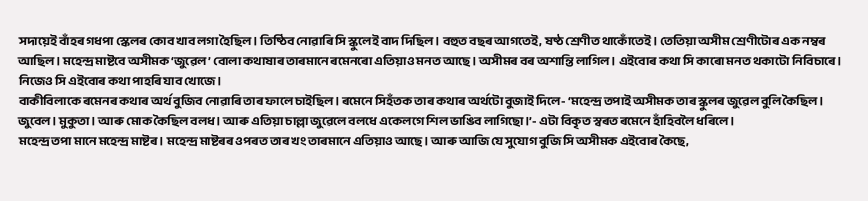সদায়েই বাঁহৰ গধপা স্কেলৰ কোব খাব লগা হৈছিল। তিষ্ঠিব নোৱাৰি সি স্কুলেই বাদ দিছিল। বহুত বছৰ আগতেই, ষষ্ঠ শ্রেণীত থাকোঁতেই। তেতিয়া অসীম শ্ৰেণীটোৰ এক নম্বৰ আছিল। মহেন্দ্র মাষ্টবে অসীমক ‘জুৱেল’ বোলা কথাষাৰ তাৰমানে ৰমেনৰো এতিয়াও মনত আছে। অসীমৰ বৰ অশান্তি লাগিল। এইবোৰ কথা সি কাৰো মনত থকাটো নিবিচাৰে। নিজেও সি এইবোৰ কথা পাহৰি যাব খোজে।
বাকীবিলাকে ৰমেনৰ কথাৰ অৰ্থ বুজিব নোৱাৰি তাৰ ফালে চাইছিল। ৰমেনে সিহঁতক তাৰ কথাৰ অৰ্থটো বুজাই দিলে- ‘মহেন্দ্র তপাই অসীমক তাৰ স্কুলৰ জুৱেল বুলি কৈছিল। জুবেল। মুকুতা। আৰু মোক কৈছিল বলধ। আৰু এতিয়া চাল্লা জুৱেলে বলধে একেলগে শিল ভাঙিব লাগিছো।’- এটা বিকৃত স্বৰত ৰমেনে হাঁহিবলৈ ধৰিলে।
মহেন্দ্র তপা মানে মহেন্দ্র মাষ্টৰ। মহেন্দ্র মাষ্টৰৰ ওপৰত তাৰ খং তাৰমানে এতিয়াও আছে। আৰু আজি যে সুযোগ বুজি সি অসীমক এইবোৰ কৈছে,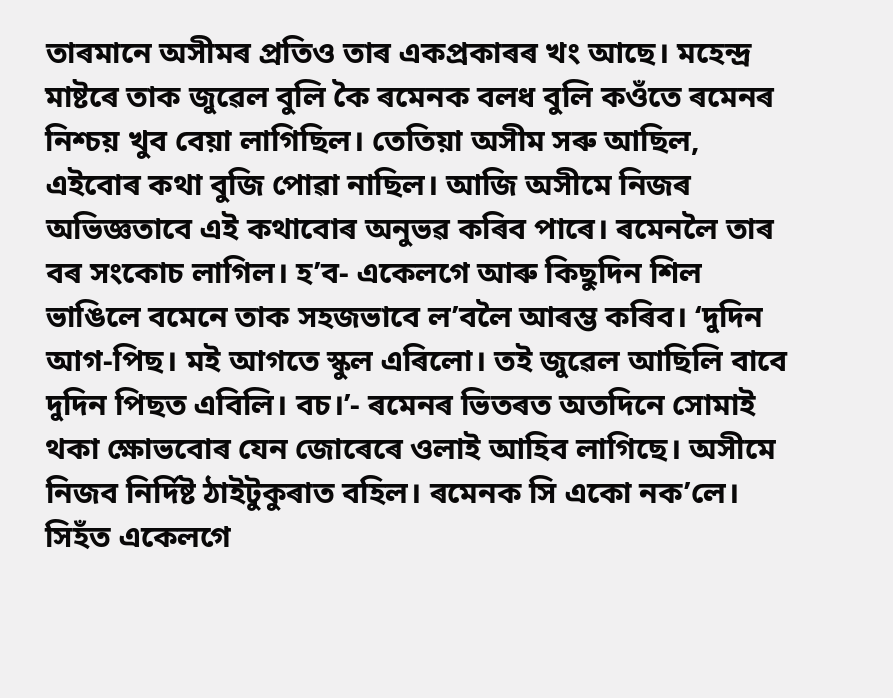তাৰমানে অসীমৰ প্ৰতিও তাৰ একপ্ৰকাৰৰ খং আছে। মহেন্দ্র মাষ্টৰে তাক জুৱেল বুলি কৈ ৰমেনক বলধ বুলি কওঁতে ৰমেনৰ নিশ্চয় খুব বেয়া লাগিছিল। তেতিয়া অসীম সৰু আছিল, এইবোৰ কথা বুজি পোৱা নাছিল। আজি অসীমে নিজৰ অভিজ্ঞতাবে এই কথাবোৰ অনুভৱ কৰিব পাৰে। ৰমেনলৈ তাৰ বৰ সংকোচ লাগিল। হ’ব- একেলগে আৰু কিছুদিন শিল ভাঙিলে বমেনে তাক সহজভাবে ল’বলৈ আৰম্ভ কৰিব। ‘দুদিন আগ-পিছ। মই আগতে স্কুল এৰিলো। তই জুৱেল আছিলি বাবে দুদিন পিছত এবিলি। বচ।’- ৰমেনৰ ভিতৰত অতদিনে সোমাই থকা ক্ষোভবোৰ যেন জোৰেৰে ওলাই আহিব লাগিছে। অসীমে নিজব নির্দিষ্ট ঠাইটুকুৰাত বহিল। ৰমেনক সি একো নক’লে। সিহঁত একেলগে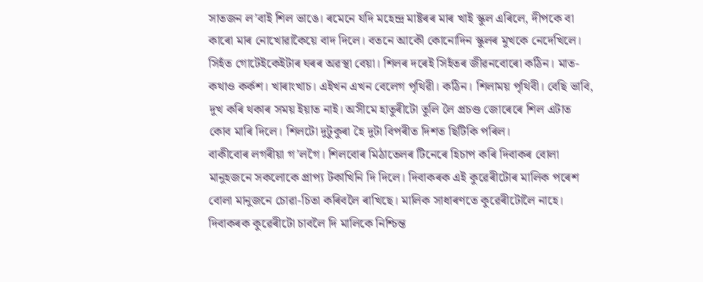সাতজন ল’বাই শিল ভাঙে। ৰমেনে যদি মহেন্দ্ৰ মাষ্টৰৰ মাৰ খাই স্কুল এৰিলে, দীপকে বা কাৰো মাৰ নোখোৱাকৈয়ে বাদ দিলে। বতনে আকৌ কোনোদিন স্কুলৰ মুখকে নেদেখিলে। সিহঁত গোটেইকেইটাৰ ঘৰৰ অৱস্থা বেয়া। শিলৰ দৰেই সিহঁতৰ জীৱনবোৰো কঠিন। মাত-কথাও কর্কশ। খাৰাংখাচ। এইখন এখন বেলেগ পৃথিৱী। কঠিন। শিলাময় পৃথিবী। বেছি ভাবি, দুখ কৰি থকাৰ সময় ইয়াত নাই। অসীমে হাতুৰীটো তুলি লৈ প্রচণ্ড জোৰেৰে শিল এটাত কোব মাৰি দিলে। শিলটো দুটুকুৰা হৈ দুটা বিপৰীত দিশত ছিটিকি পৰিল।
বাকীবোৰ লগৰীয়া গ’লগৈ। শিলবোৰ মিঠাতেলৰ টিনেৰে হিচাপ কৰি দিবাকৰ বোলা মানুহজনে সকলোকে প্রাপ্য টকাখিনি দি দিলে। দিবাকৰক এই কুৱেৰীটোৰ মালিক পৰেশ বোলা মানুজনে চোৱা-চিতা কৰিবলৈ ৰাখিছে। মালিক সাধাৰণতে কুৱেৰীটোলৈ নাহে। দিবাকৰক কুৱেৰীটো চাবলৈ দি মালিকে নিশ্চিন্ত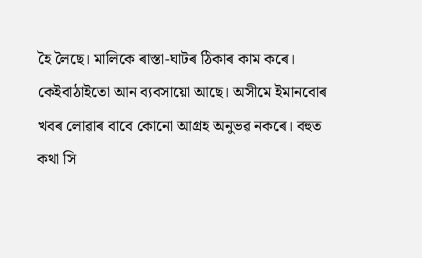হৈ লৈছে। মালিকে ৰাস্তা-ঘাটৰ ঠিকাৰ কাম কৰে। কেইবাঠাইতো আন ব্যবসায়ো আছে। অসীমে ইমানবোৰ খবৰ লোৱাৰ বাবে কোনো আগ্রহ অনুভৱ নকৰে। বহুত কথা সি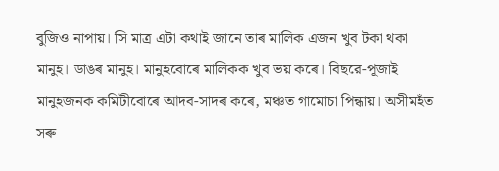বুজিও নাপায়। সি মাত্র এটা কথাই জানে তাৰ মালিক এজন খুব টকা থকা মানুহ। ডাঙৰ মানুহ। মানুহবোৰে মালিকক খুব ভয় কৰে। বিছরে-পূজাই মানুহজনক কমিটীবোৰে আদব-সাদৰ কৰে, মঞ্চত গামোচা পিন্ধায়। অসীমহঁত সৰু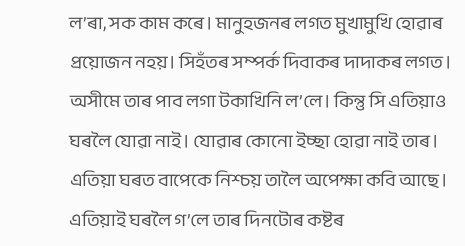ল’ৰা, সক কাম কৰে। মানুহজনৰ লগত মুখামুখি হোৱাৰ প্রয়োজন নহয়। সিহঁতৰ সম্পর্ক দিবাকৰ দাদাকৰ লগত। অসীমে তাৰ পাব লগা টকাখিনি ল’লে। কিন্তু সি এতিয়াও ঘৰলৈ যোৱা নাই। যোৱাৰ কোনো ইচ্ছা হোৱা নাই তাৰ। এতিয়া ঘৰত বাপেকে নিশ্চয় তালৈ অপেক্ষা কবি আছে। এতিয়াই ঘৰলৈ গ’লে তাৰ দিনটোৰ কষ্টৰ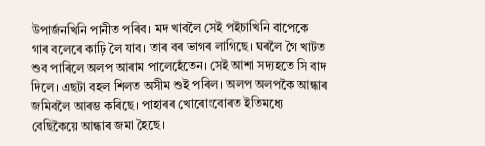উপাৰ্জনখিনি পানীত পৰিব। মদ খাবলৈ সেই পইচাখিনি বাপেকে গাৰ বলেৰে কাঢ়ি লৈ যাব। তাৰ বৰ ভাগৰ লাগিছে। ঘৰলৈ গৈ খাটত শুব পাৰিলে অলপ আৰাম পালেহেঁতেন। সেই আশা সদ্যহতে সি বাদ দিলে। এছটা বহল শিলত অসীম শুই পৰিল। অলপ অলপকৈ আন্ধাৰ জমিবলৈ আৰম্ভ কৰিছে। পাহাৰৰ খোৰোংবোৰত ইতিমধ্যে বেছিকৈয়ে আন্ধাৰ জমা হৈছে।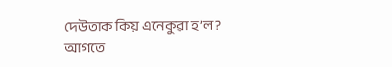দেউতাক কিয় এনেকুৱা হ’ল? আগতে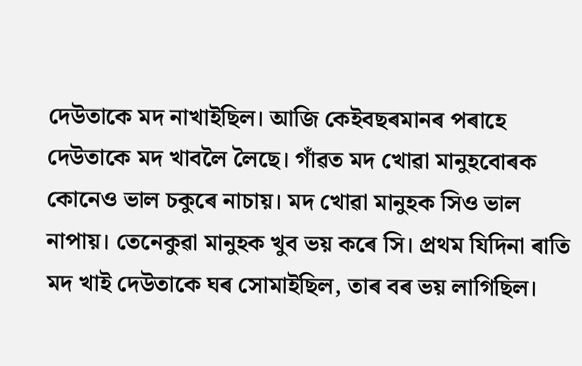দেউতাকে মদ নাখাইছিল। আজি কেইবছৰমানৰ পৰাহে দেউতাকে মদ খাবলৈ লৈছে। গাঁৱত মদ খোৱা মানুহবোৰক কোনেও ভাল চকুৰে নাচায়। মদ খোৱা মানুহক সিও ভাল নাপায়। তেনেকুৱা মানুহক খুব ভয় কৰে সি। প্রথম যিদিনা ৰাতি মদ খাই দেউতাকে ঘৰ সোমাইছিল, তাৰ বৰ ভয় লাগিছিল।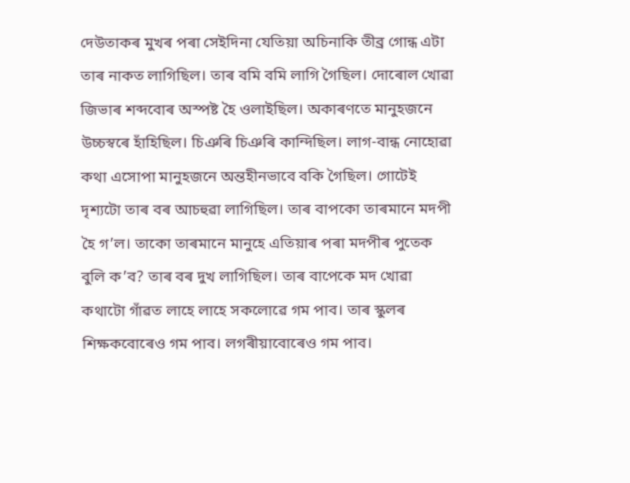দেউতাকৰ মুখৰ পৰা সেইদিনা যেতিয়া অচিনাকি তীব্ৰ গোন্ধ এটা তাৰ নাকত লাগিছিল। তাৰ বমি বমি লাগি গৈছিল। দোৰোল খোৱা জিভাৰ শব্দবোৰ অস্পষ্ট হৈ ওলাইছিল। অকাৰণতে মানুহজনে উচ্চস্বৰে হাঁহিছিল। চিঞৰি চিঞৰি কান্দিছিল। লাগ-বান্ধ নোহোৱা কথা এসোপা মানুহজনে অন্তহীনভাবে বকি গৈছিল। গোটেই দৃশ্যটো তাৰ বৰ আচহুৱা লাগিছিল। তাৰ বাপকো তাৰমানে মদপী হৈ গ’ল। তাকো তাৰমানে মানুহে এতিয়াৰ পৰা মদপীৰ পুতেক বুলি ক’ব? তাৰ বৰ দুখ লাগিছিল। তাৰ বাপেকে মদ খোৱা কথাটো গাঁৱত লাহে লাহে সকলোৱে গম পাব। তাৰ স্কুলৰ শিক্ষকবোৰেও গম পাব। লগৰীয়াবোৰেও গম পাব।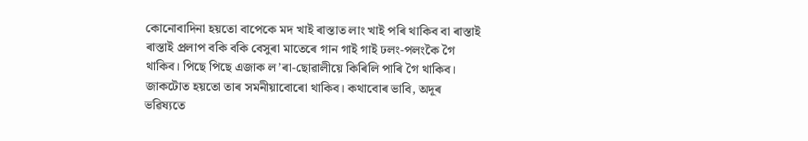কোনোবাদিনা হয়তো বাপেকে মদ খাই ৰাস্তাত লাং খাই পৰি থাকিব বা ৰাস্তাই ৰাস্তাই প্রলাপ বকি বকি বেসুৰা মাতেৰে গান গাই গাই ঢলং-পলংকৈ গৈ থাকিব। পিছে পিছে এজাক ল’ৰা-ছোৱালীয়ে কিৰিলি পাৰি গৈ থাকিব। জাকটোত হয়তো তাৰ সমনীয়াবোৰো থাকিব। কথাবোৰ ভাবি, অদূৰ ভৱিষ্যতে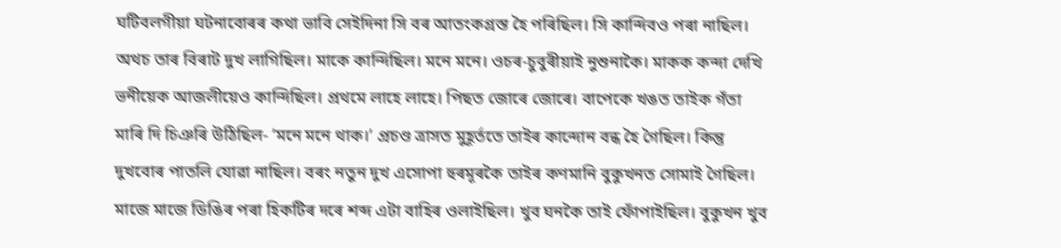ঘটিবলগীয়া ঘটনাবোৰৰ কথা ভাবি সেইদিনা সি বৰ আতংকগ্রস্ত হৈ পৰিছিল। সি কান্দিবও পৰা নাছিল। অথচ তাৰ বিৰাট দুখ লাগিছিল। মাকে কান্দিছিল। মনে মনে। ওচৰ-চুবুৰীয়াই নুশুনাকৈ। মাকক কন্দা দেখি ভনীয়েক আজলীয়েও কান্দিছিল। প্রথমে লাহে লাহে। পিছত জোৰে জোৰে। বাপেকে খঙত তাইক গঁতা মাৰি দি চিঞৰি উঠিছিল- ‘মনে মনে থাক।’ প্রচণ্ড ত্রাসত মুহূর্ততে তাইৰ কান্দোন বন্ধ হৈ গৈছিল। কিন্তু দুখবোৰ পাতলি যোৱা নাছিল। বৰং নতুন দুখ এসোপা হুৰমূৰকৈ তাইৰ কণমানি বুকুখনত সোমাই গৈছিল। মাজে মাজে ডিঙিৰ পৰা হিকটিৰ দৰে শব্দ এটা বাহিৰ ওলাইছিল। খুব ঘনকৈ তাই ফোঁপাইছিল। বুকুখন খুব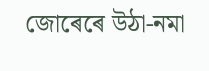জোৰেৰে উঠা-নমা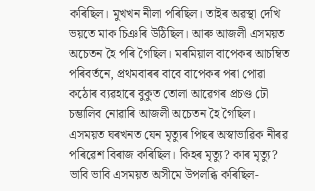কৰিছিল। মুখখন নীলা পৰিছিল। তাইৰ অৱস্থা দেখি ভয়তে মাক চিঞৰি উঠিছিল। আৰু আজলী এসময়ত অচেতন হৈ পৰি গৈছিল। মৰমিয়াল বাপেকৰ আচম্বিত পৰিবৰ্তনে, প্রথমবাৰৰ বাবে বাপেকৰ পৰা পোৱা কঠোৰ ব্যৱহাৰে বুকুত তোলা আৱেগৰ প্রচণ্ড ঢৌ চম্ভালিব নোৱাৰি আজলী অচেতন হৈ গৈছিল। এসময়ত ঘৰখনত যেন মৃত্যুৰ পিছৰ অস্বাভাৱিক নীৰৱ পৰিৱেশ বিৰাজ কৰিছিল। কিহৰ মৃত্যু? কাৰ মৃত্যু? ভাবি ভাবি এসময়ত অসীমে উপলব্ধি কৰিছিল-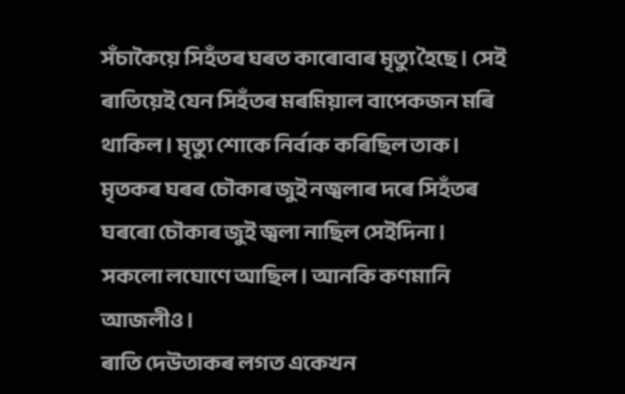সঁচাকৈয়ে সিহঁতৰ ঘৰত কাৰোবাৰ মৃত্যু হৈছে। সেই ৰাতিয়েই যেন সিহঁতৰ মৰমিয়াল বাপেকজন মৰি থাকিল। মৃত্যু শোকে নির্বাক কৰিছিল তাক। মৃতকৰ ঘৰৰ চৌকাৰ জুই নজ্বলাৰ দৰে সিহঁতৰ ঘৰৰো চৌকাৰ জুই জ্বলা নাছিল সেইদিনা। সকলো লঘোণে আছিল। আনকি কণমানি আজলীও।
ৰাতি দেউতাকৰ লগত একেখন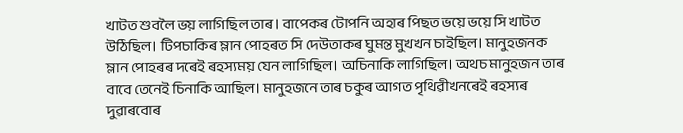খাটত শুবলৈ ভয় লাগিছিল তাৰ। বাপেকৰ টোপনি অহাৰ পিছত ভয়ে ভয়ে সি খাটত উঠিছিল। টিপচাকিৰ ম্লান পোহৰত সি দেউতাকৰ ঘুমন্ত মুখখন চাইছিল। মানুহজনক ম্লান পোহৰৰ দৰেই ৰহস্যময় যেন লাগিছিল। অচিনাকি লাগিছিল। অথচ মানুহজন তাৰ বাবে তেনেই চিনাকি আছিল। মানুহজনে তাৰ চকুৰ আগত পৃথিৱীখনৰেই ৰহস্যৰ দুৱাৰবোৰ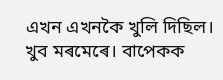এখন এখনকৈ খুলি দিছিল। খুব মৰমেৰে। বাপেকক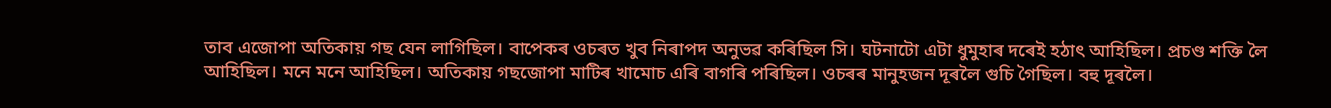তাব এজোপা অতিকায় গছ যেন লাগিছিল। বাপেকৰ ওচৰত খুব নিৰাপদ অনুভৱ কৰিছিল সি। ঘটনাটো এটা ধুমুহাৰ দৰেই হঠাৎ আহিছিল। প্রচণ্ড শক্তি লৈ আহিছিল। মনে মনে আহিছিল। অতিকায় গছজোপা মাটিৰ খামোচ এৰি বাগৰি পৰিছিল। ওচৰৰ মানুহজন দূৰলৈ গুচি গৈছিল। বহু দূৰলৈ।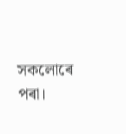সকলোৰে পৰা।